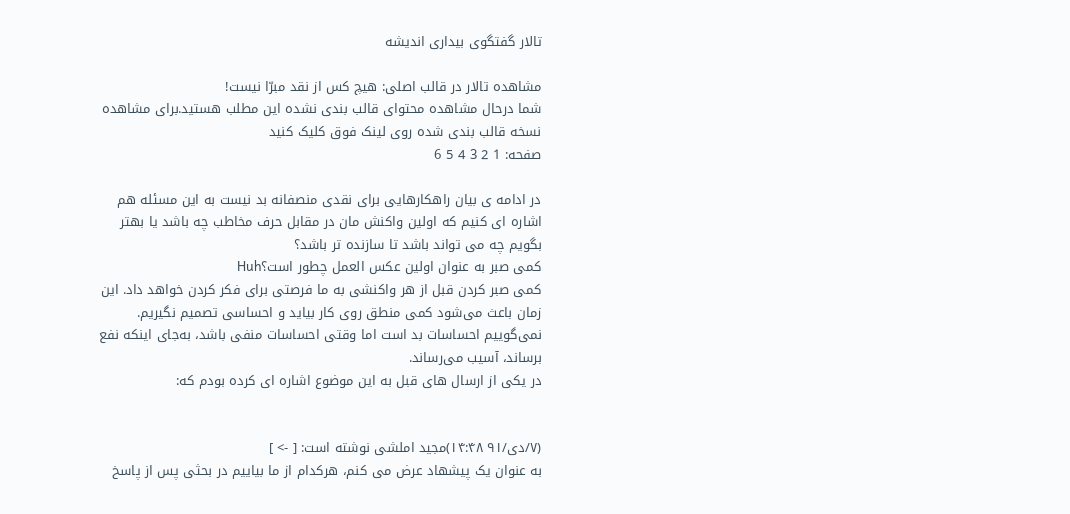تالار گفتگوی بیداری اندیشه

مشاهده تالار در قالب اصلی: هیچ کس از نقد مبرّا نیست!
شما درحال مشاهده محتوای قالب بندی نشده این مطلب هستید.برای مشاهده نسخه قالب بندی شده روی لینک فوق کلیک کنید
صفحه: 1 2 3 4 5 6

در ادامه ی بیان راهکارهایی برای نقدی منصفانه بد نیست به این مسئله هم اشاره ای کنیم که اولین واکنش مان در مقابل حرف مخاطب چه باشد یا بهتر بگویم چه می تواند باشد تا سازنده تر باشد؟
کمی صبر به عنوان اولین عکس العمل چطور است؟Huh
کمی صبر کردن قبل از هر واکنشی به ما فرصتی برای فکر کردن خواهد داد. این زمان باعث می‌شود کمی منطق روی کار بیاید و احساسی تصمیم نگیریم. نمی‌گوییم احساسات بد است اما وقتی احساسات منفی باشد، به‌جای اینکه نفع برساند، آسیب می‌رساند.
در یکی از ارسال های قبل به این موضوع اشاره ای کرده بودم که:


(۷/دی/۹۱ ۱۴:۴۸)مجید املشی نوشته است: [ -> ]
به عنوان یک پیشهاد عرض می کنم، هرکدام از ما بیاییم در بحثی پس از پاسخ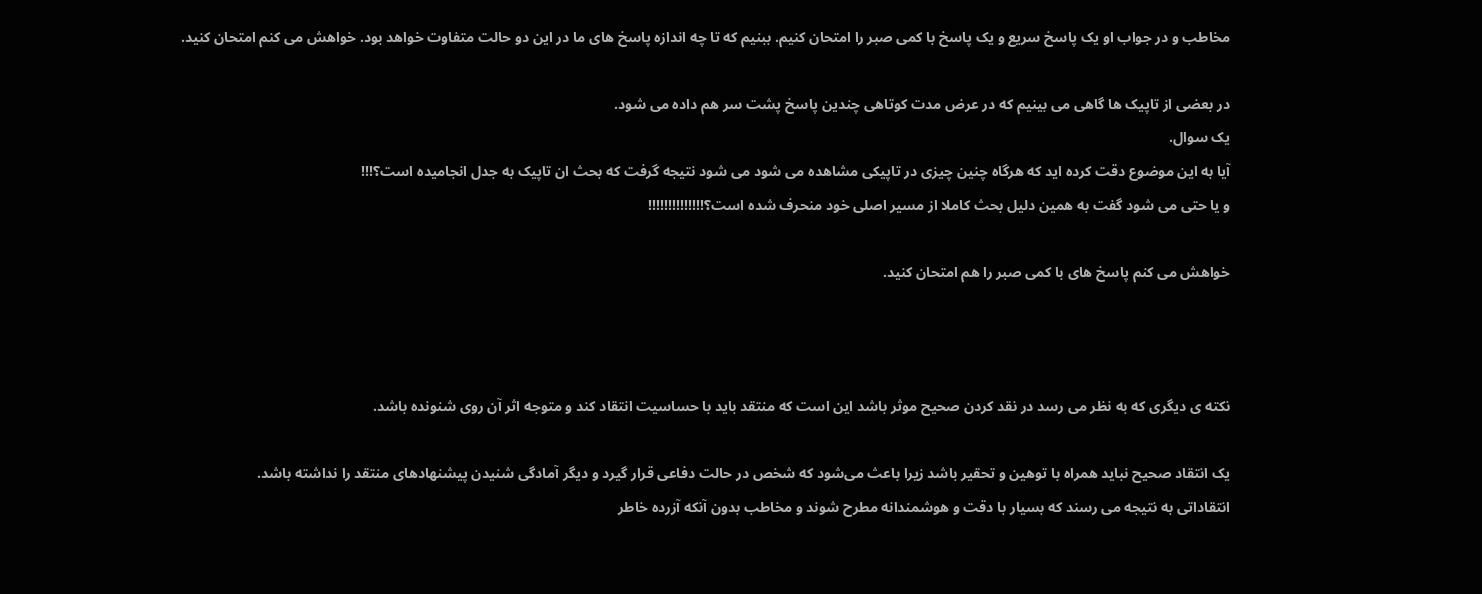مخاطب و در جواب او یک پاسخ سریع و یک پاسخ با کمی صبر را امتحان کنیم. ببنیم که تا چه اندازه پاسخ های ما در این دو حالت متفاوت خواهد بود. خواهش می کنم امتحان کنید.

در بعضی از تاپیک ها گاهی می بینیم که در عرض مدت کوتاهی چندین پاسخ پشت سر هم داده می شود.
یک سوال.
آیا به این موضوع دقت کرده اید که هرگاه چنین چیزی در تاپیکی مشاهده می شود می شود نتیجه گرفت که بحث ان تاپیک به جدل انجامیده است؟!!!
و یا حتی می شود گفت به همین دلیل بحث کاملا از مسیر اصلی خود منحرف شده است؟!!!!!!!!!!!!!!

خواهش می کنم پاسخ های با کمی صبر را هم امتحان کنید.



نکته ی دیگری که به نظر می رسد در نقد کردن صحیح موثر باشد این است که منتقد باید با حساسیت انتقاد کند و متوجه اثر آن روی شنونده باشد.

یک انتقاد صحیح نباید همراه با توهین و تحقیر باشد زیرا باعث می‌شود که شخص در حالت دفاعی قرار گیرد و دیگر آمادگی شنیدن پیشنهادهای منتقد را نداشته باشد.
انتقاداتی به نتیجه می رسند که بسیار با دقت و هوشمندانه مطرح شوند و مخاطب بدون آنکه آزرده خاطر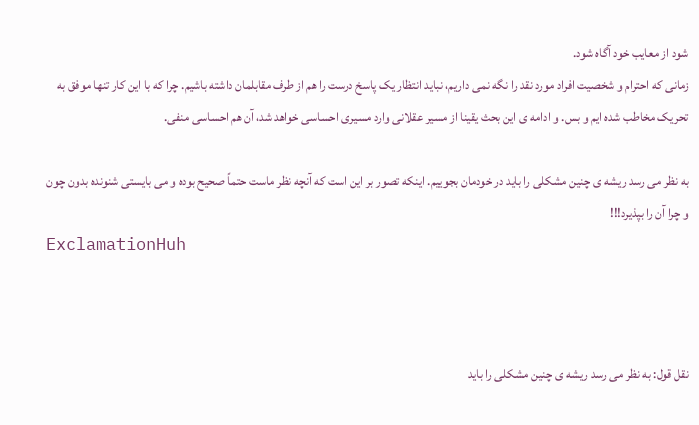شود از معایب خود آگاه شود.
زمانی که احترام و شخصیت افراد مورد نقد را نگه نمی داریم، نباید انتظار یک پاسخ درست را هم از طرف مقابلمان داشته باشیم. چرا که با این کار تنها موفق به تحریک مخاطب شده ایم و بس. و ادامه ی این بحث یقینا از مسیر عقلانی وارد مسیری احساسی خواهد شد، آن هم احساسی منفی.

به نظر می رسد ریشه ی چنین مشکلی را باید در خودمان بجوییم. اینکه تصور بر این است که آنچه نظر ماست حتماً صحیح بوده و می بایستی شنونده بدون چون و چرا آن را بپذیرد!!!
ExclamationHuh



نقل قول: به نظر می رسد ریشه ی چنین مشکلی را باید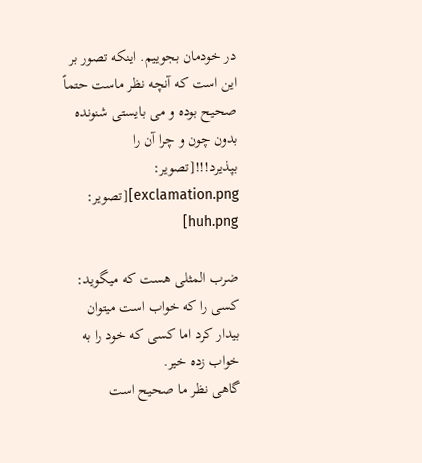در خودمان بجوییم. اینکه تصور بر این است که آنچه نظر ماست حتماً صحیح بوده و می بایستی شنونده بدون چون و چرا آن را بپذیرد!!![تصویر: exclamation.png][تصویر: huh.png]

ضرب المثلی هست که میگوید: کسی را که خواب است میتوان بیدار کرد اما کسی که خود را به خواب زده خیر.
گاهی نظر ما صحیح است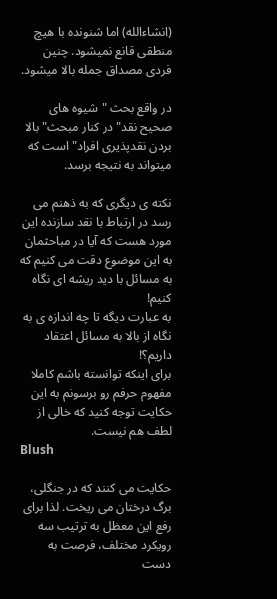(انشاءالله) اما شنونده با هیچ منطقی قانع نمیشود. چنین فردی مصداق جمله بالا میشود.

در واقع بحث "شیوه های صحیح نقد" در کنار مبحث"بالا بردن نقدپذیری افراد" است که میتواند به نتیجه برسد.

نکته ی دیگری که به ذهنم می رسد در ارتباط با نقد سازنده این مورد هست که آیا در مباحثمان به این موضوع دقت می کنیم که به مسائل با دید ریشه ای نگاه کنیم!
به عبارت دیگه تا چه اندازه ی به نگاه از بالا به مسائل اعتقاد داریم؟!
برای اینکه توانسته باشم کاملا مفهوم حرفم رو برسونم به این حکایت توجه کنید که خالی از لطف هم نیست.
Blush

حکایت می کنند که در جنگلی، برگ درختان می ریخت. لذا برای رفع این معظل به ترتیب سه رویکرد مختلف، فرصت به دست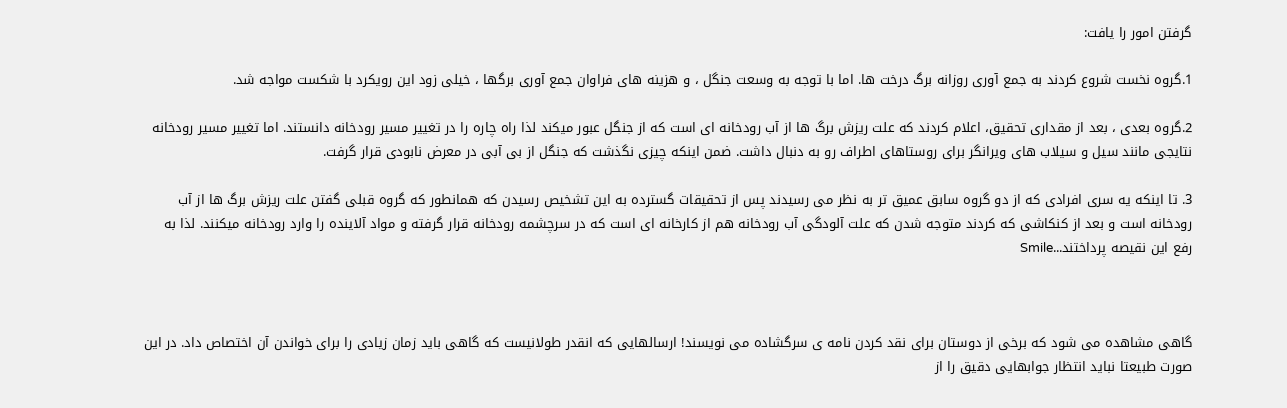گرفتن امور را یافت:

1.گروه نخست شروع کردند به جمع آوری روزانه برگ درخت ها. اما با توجه به وسعت جنگل ، و هزینه های فراوان جمع آوری برگها ، خیلی زود این رویکرد با شکست مواجه شد.

2.گروه بعدی ، بعد از مقداری تحقیق، اعلام کردند که علت ریزش برگ ها از آب رودخانه ای است که از جنگل عبور میکند لذا راه چاره را در تغییر مسیر رودخانه دانستند. اما تغییر مسیر رودخانه نتایجی مانند سیل و سیلاب های ویرانگر برای روستاهای اطراف رو به دنبال داشت. ضمن اینکه چیزی نگذشت که جنگل از بی آبی در معرض نابودی قرار گرفت.

3. تا اینکه یه سری افرادی که از دو گروه سابق عمیق تر به نظر می رسیدند پس از تحقیقات گسترده به این تشخیص رسیدن که همانطور که گروه قبلی گفتن علت ریزش برگ ها از آب رودخانه است و بعد از کنکاشی که کردند متوجه شدن که علت آلودگی آب رودخانه هم از کارخانه ای است که در سرچشمه رودخانه قرار گرفته و مواد آلاینده را وارد رودخانه میکنند. لذا به رفع این نقیصه پرداختند...Smile



گاهی مشاهده می شود که برخی از دوستان برای نقد کردن نامه ی سرگشاده می نویسند! ارسالهایی که انقدر طولانیست که گاهی باید زمان زیادی را برای خواندن آن اختصاص داد. در این صورت طبیعتا نباید انتظار جوابهایی دقیق را از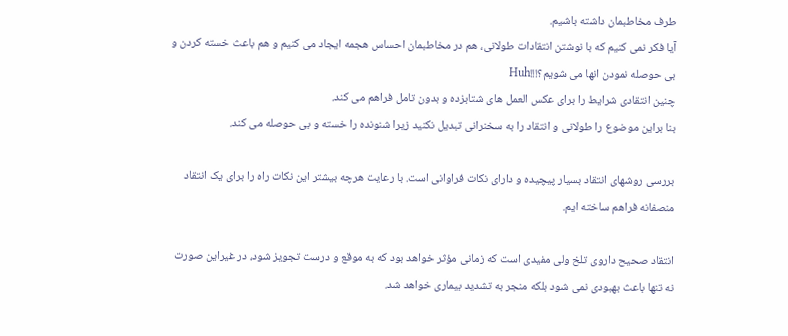طرف مخاطبمان داشته باشیم.
آیا فکر نمی کنیم که با نوشتن انتقادات طولانی، هم در مخاطبمان احساس هجمه ایجاد می کنیم و هم باعث خسته کردن و بی حوصله نمودن انها می شویم؟!!!Huh
چنین انتقادی شرایط را برای عکس العمل های شتابزده و بدون تامل فراهم می کند.
بنا براین موضوع را طولانی و انتقاد را به سخنرانی تبدیل نکنید زیرا شنونده را خسته و بی حوصله می کند.

بررسی روشهای انتقاد بسیار پیچیده و دارای نکات فراوانی است. با رعایت هرچه بیشتر این نکات راه را برای یک انتقاد منصفانه فراهم ساخته ایم.

انتقاد صحیح داروی تلخ ولی مفیدی است که زمانی مؤثر خواهد بود که به موقع و درست تجویز شود، در غیراین صورت نه تنها باعث بهبودی نمی شود بلکه منجر به تشدید بیماری خواهد شد.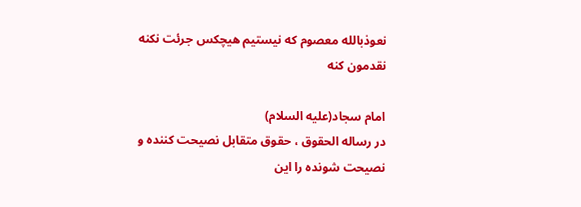نعوذبالله معصوم که نیستیم هیچکس جرئت نکنه نقدمون کنه

امام سجاد(علیه السلام)
در رساله الحقوق ، حقوق متقابل نصیحت کننده و نصیحت شونده را این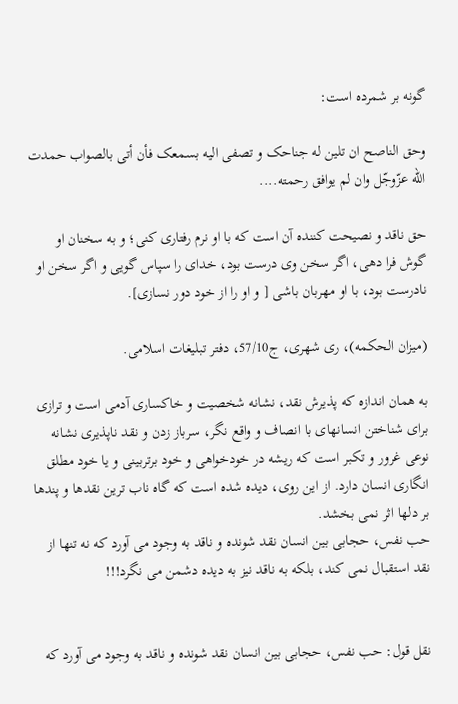گونه بر شمرده است:

وحق الناصح ان تلین له جناحک و تصفی الیه بسمعک فأن أتی بالصواب حمدت الله عزّوجّل وان لم یوافق رحمته....

حق ناقد و نصیحت کننده آن است که با او نرم رفتاری کنی؛ و به سخنان او گوش فرا دهی، اگر سخن وی درست بود، خدای را سپاس گویی و اگر سخن او نادرست بود، با او مهربان باشی [ و او را از خود دور نسازی].

(میزان الحکمه)، ری شهری، ج57/10، دفتر تبلیغات اسلامی.

به همان اندازه که پذیرش نقد، نشانه شخصیت و خاکساری آدمی است و ترازی برای شناختن انسانهای با انصاف و واقع نگر، سرباز زدن و نقد ناپذیری نشانه نوعی غرور و تکبر است که ریشه در خودخواهی و خود برتربینی و یا خود مطلق انگاری انسان دارد. از این روی، دیده شده است که گاه ناب ترین نقدها و پندها بر دلها اثر نمی بخشد.
حب نفس، حجابی بین انسان نقد شونده و ناقد به وجود می آورد که نه تنها از نقد استقبال نمی کند، بلکه به ناقد نیز به دیده دشمن می نگرد!!!


نقل قول: حب نفس، حجابی بین انسان نقد شونده و ناقد به وجود می آورد که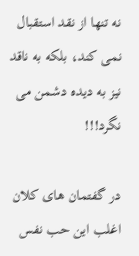نه تنها از نقد استقبال نمی کند، بلکه به ناقد نیز به دیده دشمن می نگرد!!!

در گفتمان های کلان اغلب این حب نفس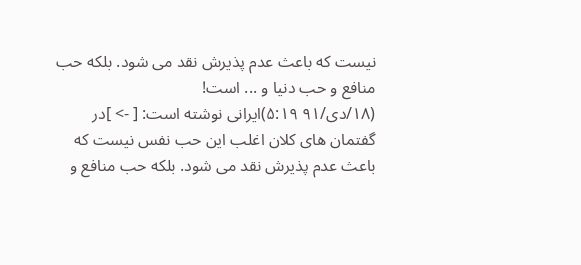نیست که باعث عدم پذیرش نقد می شود. بلکه حب منافع و حب دنیا و ... است!
(۱۸/دی/۹۱ ۵:۱۹)ایرانی نوشته است: [ -> ]در گفتمان های کلان اغلب این حب نفس نیست که باعث عدم پذیرش نقد می شود. بلکه حب منافع و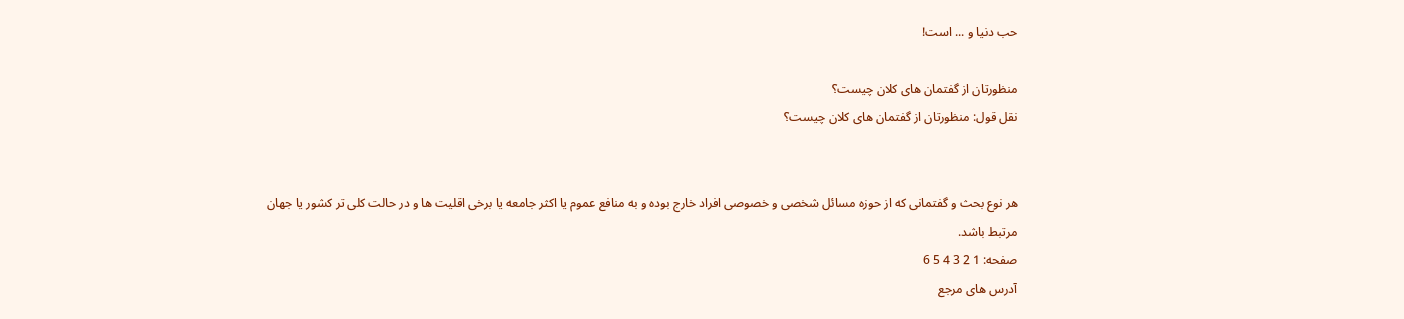حب دنیا و ... است!

منظورتان از گفتمان های کلان چیست؟
نقل قول: منظورتان از گفتمان های کلان چیست؟


هر نوع بحث و گفتمانی که از حوزه مسائل شخصی و خصوصی افراد خارج بوده و به منافع عموم یا اکثر جامعه یا برخی اقلیت ها و در حالت کلی تر کشور یا جهان مرتبط باشد.
صفحه: 1 2 3 4 5 6
آدرس های مرجع